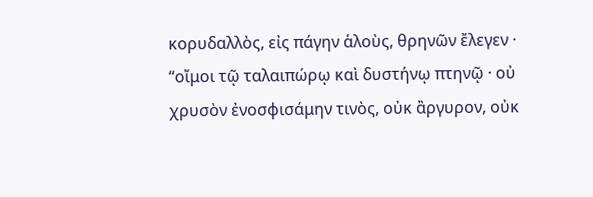κορυδαλλὸς, εἰς πάγην ἁλοὺς, θρηνῶν ἔλεγεν · “οἴμοι τῷ ταλαιπώρῳ καὶ δυστήνῳ πτηνῷ · οὐ χρυσὸν ἐνοσφισάμην τινὸς, οὐκ ἂργυρον, οὐκ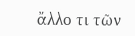ἄλλο τι τῶν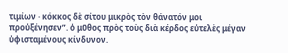τιμίων · κόκκος δὲ σίτου μικρὸς τὸν θάνατόν μοι προὐξένησεν”. ὁ μῦθος πρὸς τοὺς διὰ κέρδος εὐτελὲς μέγαν ὑφισταμένους κίνδυνον.